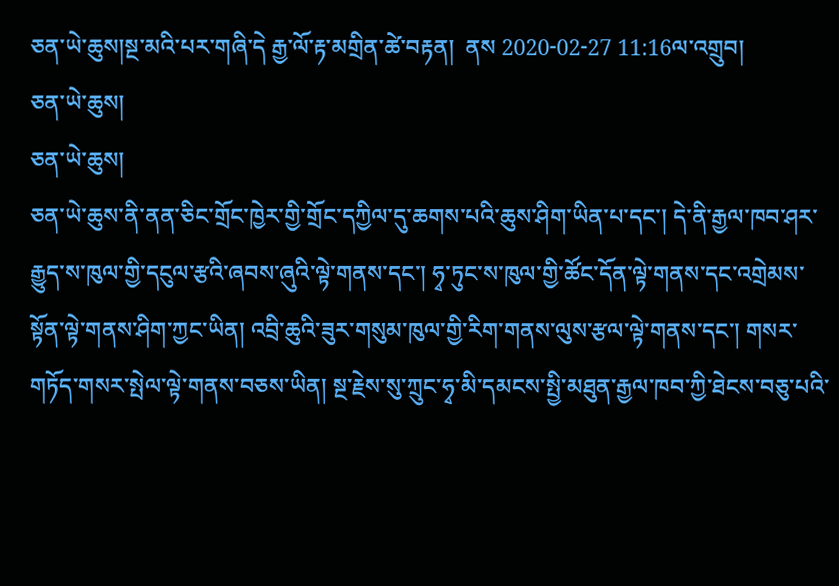ཅན་ཡེ་ཆུས།སྔ་མའི་པར་གཞི་དེ རྒྱ་ལོ་རྟ་མགྲིན་ཚེ་བརྟན།  ནས 2020-02-27 11:16ལ་འགྲུབ།
ཅན་ཡེ་ཆུས།
ཅན་ཡེ་ཆུས།
ཅན་ཡེ་ཆུས་ནི་ནན་ཅིང་གྲོང་ཁྱེར་གྱི་གྲོང་དཀྱིལ་དུ་ཆགས་པའི་ཆུས་ཤིག་ཡིན་པ་དང་། དེ་ནི་རྒྱལ་ཁབ་ཤར་རྒྱུད་ས་ཁུལ་གྱི་དངུལ་རྩའི་ཞབས་ཞུའི་ལྟེ་གནས་དང་། ཧྭ་ཏུང་ས་ཁུལ་གྱི་ཚོང་དོན་ལྟེ་གནས་དང་འགྲེམས་སྟོན་ལྟེ་གནས་ཤིག་ཀྱང་ཡིན། འབྲི་ཆུའི་ཟུར་གསུམ་ཁུལ་གྱི་རིག་གནས་ལུས་རྩལ་ལྟེ་གནས་དང་། གསར་གཏོད་གསར་སྤེལ་ལྟེ་གནས་བཅས་ཡིན། སྔ་རྗེས་སུ་ཀྲུང་ཧྭ་མི་དམངས་སྤྱི་མཐུན་རྒྱལ་ཁབ་ཀྱི་ཐེངས་བཅུ་པའི་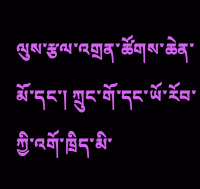ལུས་རྩལ་འགྲན་ཚོགས་ཆེན་མོ་དང་། ཀྲུང་གོ་དང་ཡོ་རོབ་ཀྱི་འགོ་ཁྲིད་མི་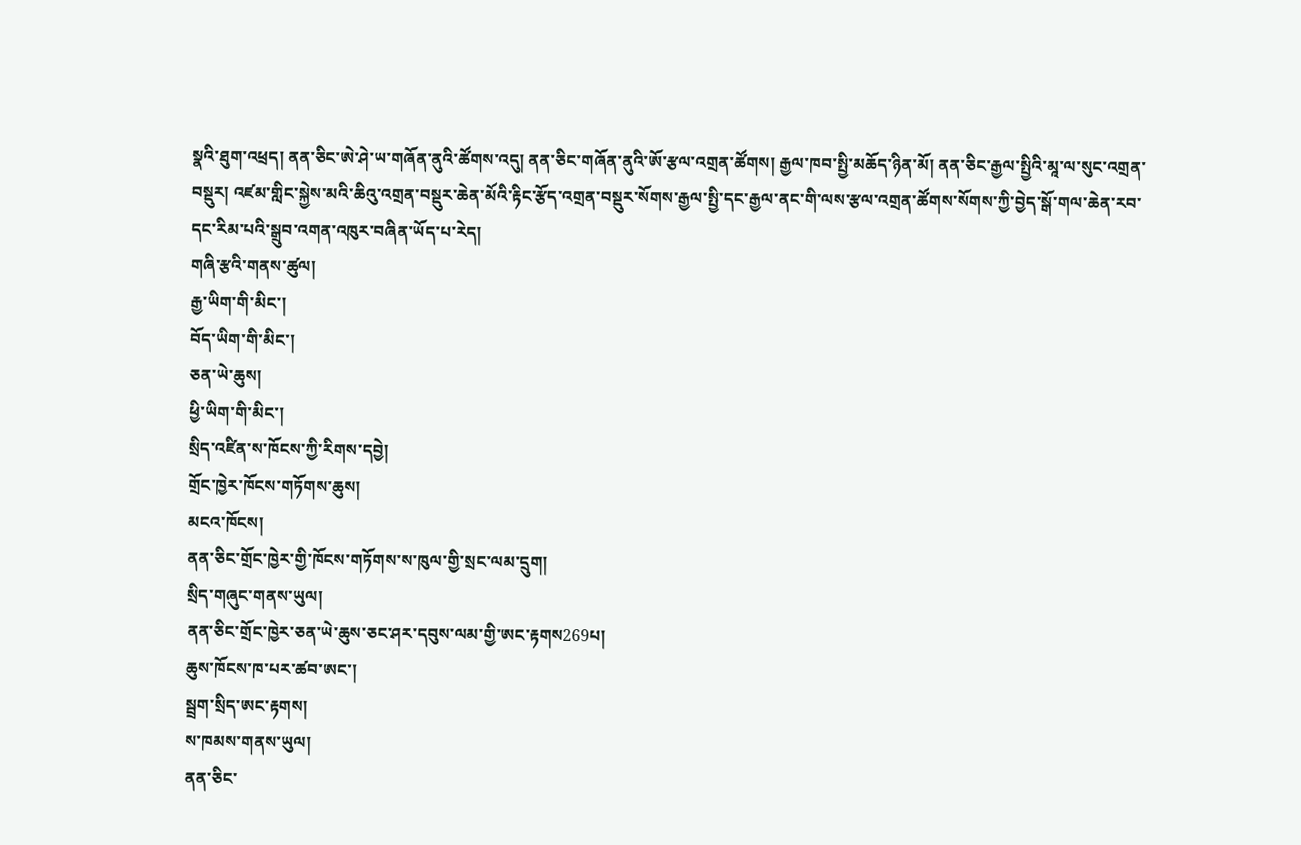སྣའི་ཐུག་འཕྲད། ནན་ཅིང་ཨེ་ཤེ་ཡ་གཞོན་ནུའི་ཚོགས་འདུ། ནན་ཅིང་གཞོན་ནུའི་ཨོ་རྩལ་འགྲན་ཚོགས། རྒྱལ་ཁབ་སྤྱི་མཆོད་ཉིན་མོ། ནན་ཅིང་རྒྱལ་སྤྱིའི་མཱ་ལ་སུང་འགྲན་བསྡུར། འཛམ་གླིང་སྐྱེས་མའི་ཆིའུ་འགྲན་བསྡུར་ཆེན་མོའི་རྟིང་རྩོད་འགྲན་བསྡུར་སོགས་རྒྱལ་སྤྱི་དང་རྒྱལ་ནང་གི་ལས་རྩལ་འགྲན་ཚོགས་སོགས་ཀྱི་བྱེད་སྒོ་གལ་ཆེན་རབ་དང་རིམ་པའི་སྒྲུབ་འགན་འཁུར་བཞིན་ཡོད་པ་རེད།
གཞི་རྩའི་གནས་ཚུལ།
རྒྱ་ཡིག་གི་མིང་།
བོད་ཡིག་གི་མིང་།
ཅན་ཡེ་ཆུས།
ཕྱི་ཡིག་གི་མིང་།
སྲིད་འཛིན་ས་ཁོངས་ཀྱི་རིགས་དབྱེ།
གྲོང་ཁྱེར་ཁོངས་གཏོགས་ཆུས།
མངའ་ཁོངས།
ནན་ཅིང་གྲོང་ཁྱེར་གྱི་ཁོངས་གཏོགས་ས་ཁུལ་གྱི་སྲང་ལམ་དྲུག།
སྲིད་གཞུང་གནས་ཡུལ།
ནན་ཅིང་གྲོང་ཁྱེར་ཅན་ཡེ་ཆུས་ཅང་ཤར་དབུས་ལམ་གྱི་ཨང་རྟགས269པ།
ཆུས་ཁོངས་ཁ་པར་ཚབ་ཨང་།
སྦྲག་སྲིད་ཨང་རྟགས།
ས་ཁམས་གནས་ཡུལ།
ནན་ཅིང་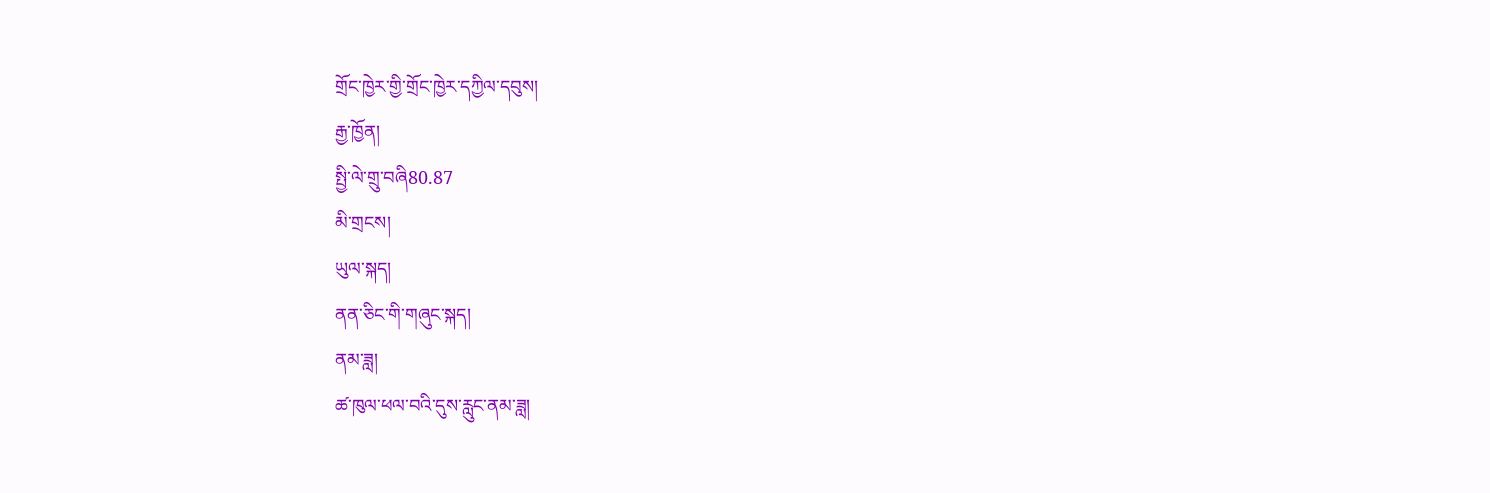གྲོང་ཁྱེར་གྱི་གྲོང་ཁྱེར་དཀྱིལ་དབུས།
རྒྱ་ཁྱོན།
སྤྱི་ལེ་གྲུ་བཞི80.87
མི་གྲངས།
ཡུལ་སྐད།
ནན་ཅིང་གི་གཞུང་སྐད།
ནམ་ཟླ།
ཚ་ཁུལ་ཕལ་བའི་དུས་རླུང་ནམ་ཟླ།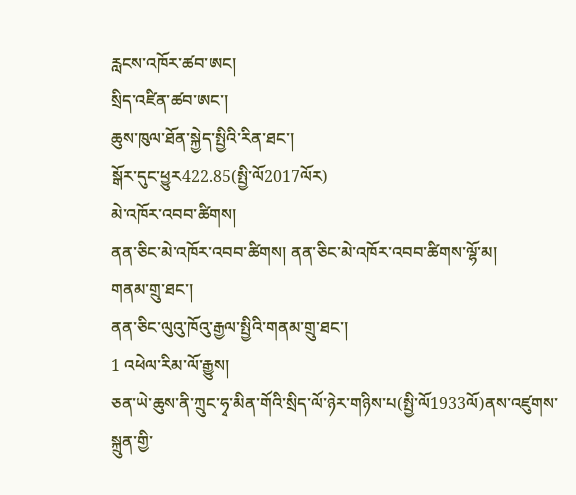རླངས་འཁོར་ཚབ་ཨང།
སྲིད་འཛིན་ཚབ་ཨང་།
ཆུས་ཁུལ་ཐོན་སྐྱེད་སྤྱིའི་རིན་ཐང་།
སྒོར་དུང་ཕྱུར422.85(སྤྱི་ལོ2017ལོར)
མེ་འཁོར་འབབ་ཚིགས།
ནན་ཅིང་མེ་འཁོར་འབབ་ཚིགས། ནན་ཅིང་མེ་འཁོར་འབབ་ཚིགས་ལྷོ་མ།
གནམ་གྲུ་ཐང་།
ནན་ཅིང་ལུའུ་ཁོའུ་རྒྱལ་སྤྱིའི་གནམ་གྲུ་ཐང་།
1 འཕེལ་རིམ་ལོ་རྒྱུས།
ཅན་ཡེ་ཆུས་ནི་ཀྲུང་ཧྭ་མིན་གོའི་སྲིད་ལོ་ཉེར་གཉིས་པ(སྤྱི་ལོ1933ལོ)ནས་འཛུགས་སྐྲུན་གྱི་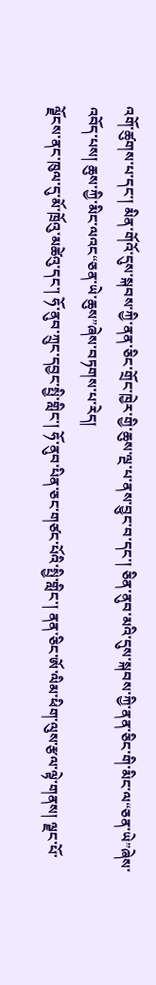འགོ་ཚུགས་པ་དང་། མིན་གོའོ་དུས་སྐབས་ཀྱི་ནན་ཅིང་གྲོང་ཁྱེར་གྱི་ཆུས་ལྔ་པ་ནས་བྱུང་བ་དང་། ཅིན་ནུབ་མའི་དུས་སྐབས་ཀྱི་ནན་ཅིང་གི་མིང་ལ“ཅན་ཡེ”ཞེས་འབོད་པས། ཆུས་ཀྱི་མིང་ལའང“ཅན་ཡེ་ཆུས”ཞེས་བཏགས་པ་རེད།
ལྗོངས་ནང་ཁུལ་དུ་མོ་ཁྲོའུ་མཚེའུ་དང་། ཧོ་ནུབ་ཀྲུང་དབྱང་སྤྱི་གླིང་། ཧོ་ནུབ་པིན་ཅང་གཙང་པོའི་སྤྱི་གླིང་། ནན་ཅིང་ཨོ་ལིམ་ཕིག་ལུས་རྩལ་ལྟེ་གནས། ལྗང་པོ་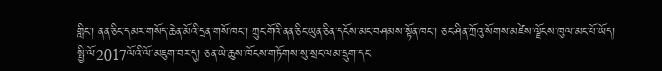གླིང་། ནན་ཅིང་དམར་གསོད་ཆེན་མོའི་དྲན་གསོ་ཁང་། ཀྲུང་གོའི་ནན་ཅིང་ཡུན་ཅིན་དངོས་མང་བཤམས་སྟོན་ཁང་། ཅང་ཤིན་ཀྲོའུ་སོགས་མཛེས་ལྗོངས་ཁུལ་མང་པོ་ཡོད།
སྤྱི་ལོ2017ལོའི་ལོ་མཇུག་བར་དུ། ཅན་ཡེ་ཆུས་ཁོངས་གཏོགས་སུ་སྲང་ལམ་དྲུག་དང་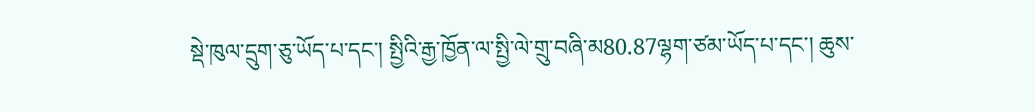སྡེ་ཁུལ་དྲུག་ཅུ་ཡོད་པ་དང་། སྤྱིའི་རྒྱ་ཁྱོན་ལ་སྤྱི་ལེ་གྲུ་བཞི་མ80.87ལྷག་ཙམ་ཡོད་པ་དང་། ཆུས་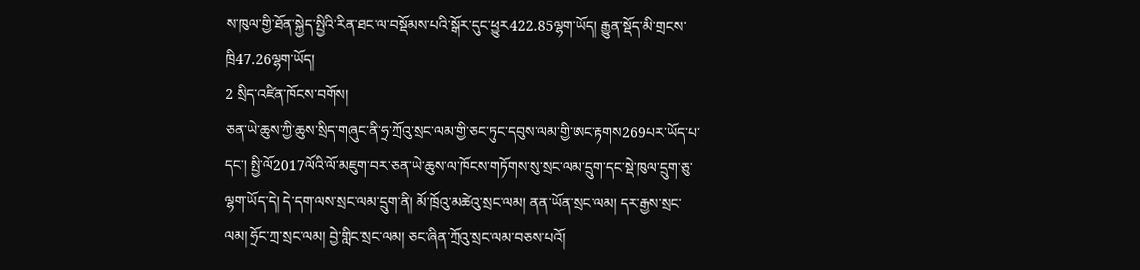ས་ཁུལ་གྱི་ཐོན་སྐྱེད་སྤྱིའི་རིན་ཐང་ལ་བསྡོམས་པའི་སྒོར་དུང་ཕྱུར422.85ལྷག་ཡོད། རྒྱུན་སྡོད་མི་གྲངས་ཁྲི47.26ལྷག་ཡོད།
2 སྲིད་འཛིན་ཁོངས་བགོས།
ཅན་ཡེ་ཆུས་ཀྱི་ཆུས་སྲིད་གཞུང་ནི་ཧྲ་ཀྲོའུ་སྲང་ལམ་གྱི་ཅང་ཏུང་དབུས་ལམ་གྱི་ཨང་རྟགས269པར་ཡོད་པ་དང་། སྤྱི་ལོ2017ལོའི་ལོ་མཇུག་བར་ཅན་ཡེ་ཆུས་ལ་ཁོངས་གཏོགས་སུ་སྲང་ལམ་དྲུག་དང་སྡེ་ཁུལ་དྲུག་ཅུ་ལྷག་ཡོད་དེ། དེ་དག་ལས་སྲང་ལམ་དྲུག་ནི། མོ་ཁྲོའུ་མཚེའུ་སྲང་ལམ། ནན་ཡོན་སྲང་ལམ། དར་རྒྱས་སྲང་ལམ། ཧྲོང་ཀྲ་སྲང་ལམ། བྱེ་གླིང་སྲང་ལམ། ཅང་ཞིན་ཀྲོའུ་སྲང་ལམ་བཅས་པའོ།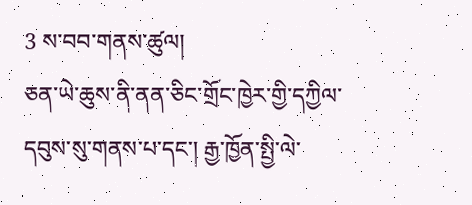3 ས་བབ་གནས་ཚུལ།
ཅན་ཡེ་ཆུས་ནི་ནན་ཅིང་གྲོང་ཁྱེར་གྱི་དཀྱིལ་དབུས་སུ་གནས་པ་དང་། རྒྱ་ཁྱོན་སྤྱི་ལེ་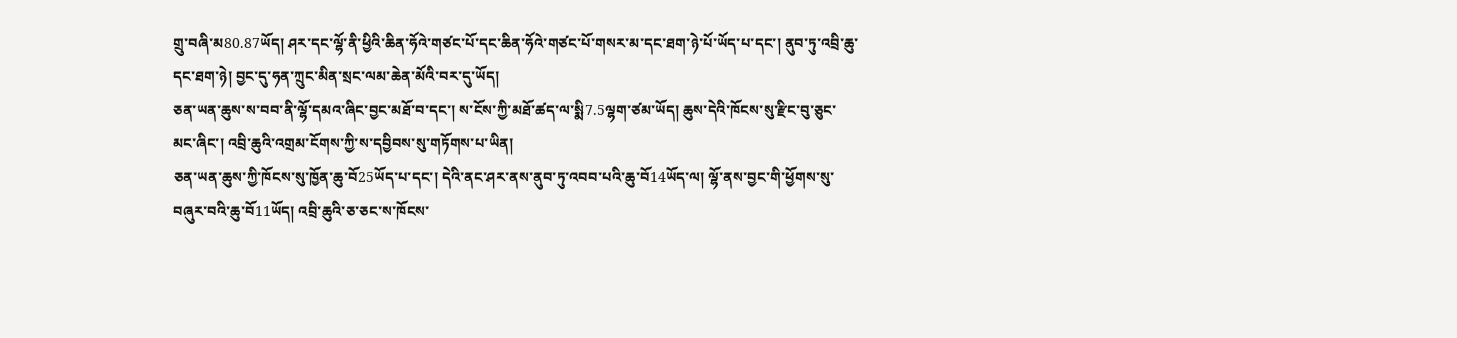གྲུ་བཞི་མ80.87ཡོད། ཤར་དང་ལྷོ་ནི་ཕྱིའི་ཆིན་ཧོའེ་གཙང་པོ་དང་ཆིན་ཧོའེ་གཙང་པོ་གསར་མ་དང་ཐག་ཉེ་པོ་ཡོད་པ་དང་། ནུབ་ཏུ་འབྲི་ཆུ་དང་ཐག་ཉེ། བྱང་དུ་ཧན་ཀྲུང་མིན་སྲང་ལམ་ཆེན་མོའི་བར་དུ་ཡོད།
ཅན་ཡན་ཆུས་ས་བབ་ནི་ལྷོ་དམའ་ཞིང་བྱང་མཐོ་བ་དང་། ས་ངོས་ཀྱི་མཐོ་ཚད་ལ་སྨི7.5ལྷག་ཙམ་ཡོད། ཆུས་དེའི་ཁོངས་སུ་རྫིང་བུ་ཅུང་མང་ཞིང་། འབྲི་ཆུའི་འགྲམ་ངོགས་ཀྱི་ས་དབྱིབས་སུ་གཏོགས་པ་ཡིན།
ཅན་ཡན་ཆུས་ཀྱི་ཁོངས་སུ་ཁྱོན་ཆུ་བོ25ཡོད་པ་དང་། དེའི་ནང་ཤར་ནས་ནུབ་ཏུ་འབབ་པའི་ཆུ་བོ14ཡོད་ལ། ལྷོ་ནས་བྱང་གི་ཕྱོགས་སུ་བཞུར་བའི་ཆུ་བོ11ཡོད། འབྲི་ཆུའི་ཅ་ཅང་ས་ཁོངས་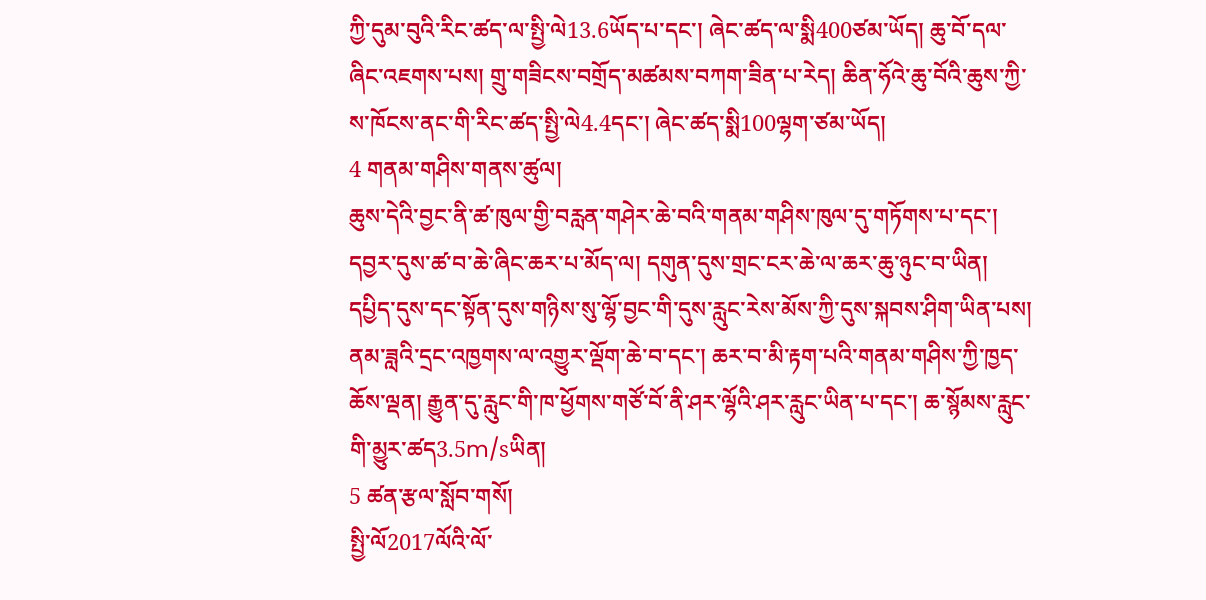ཀྱི་དུམ་བུའི་རིང་ཚད་ལ་སྤྱི་ལེ13.6ཡོད་པ་དང་། ཞེང་ཚད་ལ་སྨི400ཙམ་ཡོད། ཆུ་བོ་དལ་ཞིང་འཇགས་པས། གྲུ་གཟིངས་བགྲོད་མཚམས་བཀག་ཟིན་པ་རེད། ཆིན་ཧོའེ་ཆུ་བོའི་ཆུས་ཀྱི་ས་ཁོངས་ནང་གི་རིང་ཚད་སྤྱི་ལེ4.4དང་། ཞེང་ཚད་སྨི100ལྷག་ཙམ་ཡོད།
4 གནམ་གཤིས་གནས་ཚུལ།
ཆུས་དེའི་བྱང་ནི་ཚ་ཁུལ་གྱི་བརླན་གཤེར་ཆེ་བའི་གནམ་གཤིས་ཁུལ་དུ་གཏོགས་པ་དང་། དབྱར་དུས་ཚ་བ་ཆེ་ཞིང་ཆར་པ་མོད་ལ། དགུན་དུས་གྲང་ངར་ཆེ་ལ་ཆར་ཆུ་ཉུང་བ་ཡིན། དཔྱིད་དུས་དང་སྟོན་དུས་གཉིས་སུ་ལྷོ་བྱང་གི་དུས་རླུང་རེས་མོས་ཀྱི་དུས་སྐབས་ཤིག་ཡིན་པས། ནམ་ཟླའི་དྲང་འཁྱགས་ལ་འགྱུར་ལྡོག་ཆེ་བ་དང་། ཆར་བ་མི་རྟག་པའི་གནམ་གཤིས་ཀྱི་ཁྱད་ཆོས་ལྡན། རྒྱུན་དུ་རླུང་གི་ཁ་ཕྱོགས་གཙོ་བོ་ནི་ཤར་ལྷོའི་ཤར་རླུང་ཡིན་པ་དང་། ཆ་སྙོམས་རླུང་གི་མྱུར་ཚད3.5m/sཡིན།
5 ཚན་རྩལ་སློབ་གསོ།
སྤྱི་ལོ2017ལོའི་ལོ་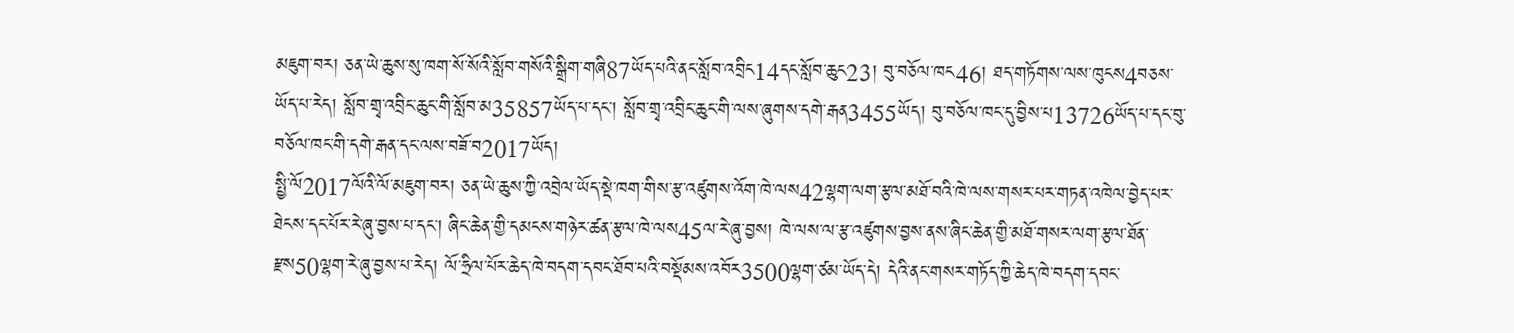མཇུག་བར། ཅན་ཡེ་ཆུས་སུ་ཁག་སོ་སོའི་སློབ་གསོའི་སྒྲིག་གཞི87ཡོད་པའི་ནང་སློབ་འབྲིང14དང་སློབ་ཆུང23། བུ་བཅོལ་ཁང46། ཐད་གཏོགས་ལས་ཁུངས4བཅས་ཡོད་པ་རེད། སློབ་གྲྭ་འབྲིང་ཆུང་གི་སློབ་མ35857ཡོད་པ་དང་། སློབ་གྲྭ་འབྲིང་ཆུང་གི་ལས་ཞུགས་དགེ་རྒན3455ཡོད། བུ་བཅོལ་ཁང་དུ་བྱིས་པ13726ཡོད་པ་དང་བུ་བཅོལ་ཁང་གི་དགེ་རྒན་དང་ལས་བཟོ་བ2017ཡོད།
སྤྱི་ལོ2017ལོའི་ལོ་མཇུག་བར། ཅན་ཡེ་ཆུས་ཀྱི་འབྲེལ་ཡོད་སྡེ་ཁག་གིས་རྩ་འཛུགས་འོག་ཁེ་ལས42ལྷག་ལག་རྩལ་མཐོ་བའི་ཁེ་ལས་གསར་པར་གཏན་འཁེལ་བྱེད་པར་ཐེངས་དང་པོར་རེ་ཞུ་བྱས་པ་དང་། ཞིང་ཆེན་གྱི་དམངས་གཉེར་ཚན་རྩལ་ཁེ་ལས45ལ་རེ་ཞུ་བྱས། ཁེ་ལས་ལ་རྩ་འཛུགས་བྱས་ནས་ཞིང་ཆེན་གྱི་མཐོ་གསར་ལག་རྩལ་ཐོན་རྫས50ལྷག་རེ་ཞུ་བྱས་པ་རེད། ལོ་ཧྲིལ་པོར་ཆེད་ཁེ་བདག་དབང་ཐོབ་པའི་བསྡོམས་འབོར3500ལྷག་ཙམ་ཡོད་དེ། དེའི་ནང་གསར་གཏོད་ཀྱི་ཆེད་ཁེ་བདག་དབང་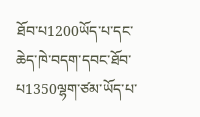ཐོབ་པ1200ཡོད་པ་དང་ཆེད་ཁེ་བདག་དབང་ཐོབ་པ1350ལྷག་ཙམ་ཡོད་པ་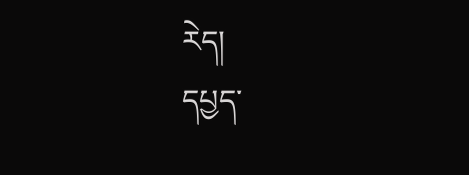རེད།
དཔྱད་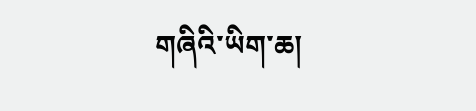གཞིའི་ཡིག་ཆ།